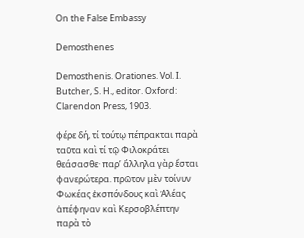On the False Embassy

Demosthenes

Demosthenis. Orationes. Vol. I. Butcher, S. H., editor. Oxford: Clarendon Press, 1903.

φέρε δή, τί τούτῳ πέπρακται παρὰ ταῦτα καὶ τί τῷ Φιλοκράτει θεάσασθε· παρʼ ἄλληλα γὰρ ἔσται φανερώτερα. πρῶτον μὲν τοίνυν Φωκέας ἐκσπόνδους καὶ Ἁλέας ἀπέφηναν καὶ Κερσοβλέπτην παρὰ τὸ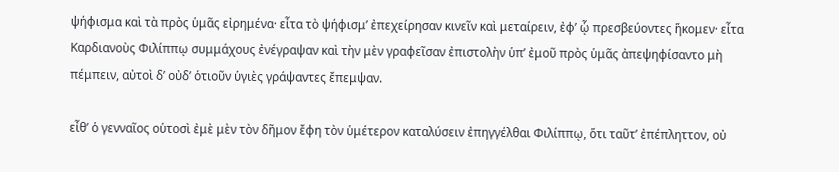ψήφισμα καὶ τὰ πρὸς ὑμᾶς εἰρημένα· εἶτα τὸ ψήφισμʼ ἐπεχείρησαν κινεῖν καὶ μεταίρειν, ἐφʼ ᾧ πρεσβεύοντες ἥκομεν· εἶτα Καρδιανοὺς Φιλίππῳ συμμάχους ἐνέγραψαν καὶ τὴν μὲν γραφεῖσαν ἐπιστολὴν ὑπʼ ἐμοῦ πρὸς ὑμᾶς ἀπεψηφίσαντο μὴ πέμπειν, αὐτοὶ δʼ οὐδʼ ὁτιοῦν ὑγιὲς γράψαντες ἔπεμψαν.

εἶθʼ ὁ γενναῖος οὑτοσὶ ἐμὲ μὲν τὸν δῆμον ἔφη τὸν ὑμέτερον καταλύσειν ἐπηγγέλθαι Φιλίππῳ, ὅτι ταῦτʼ ἐπέπληττον, οὐ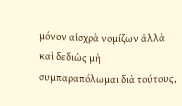μόνον αἰσχρὰ νομίζων ἀλλὰ καὶ δεδιὼς μὴ συμπαραπόλωμαι διὰ τούτους,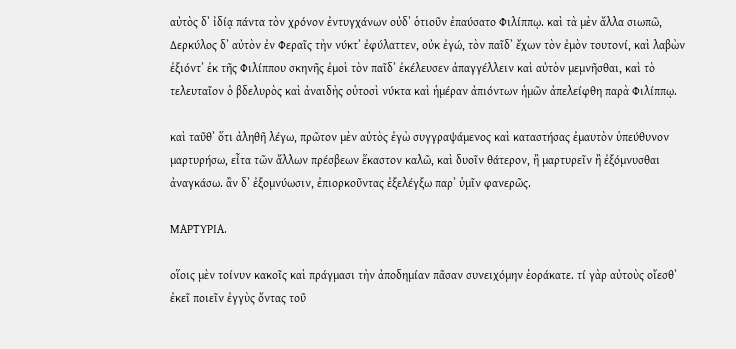αὐτὸς δʼ ἰδίᾳ πάντα τὸν χρόνον ἐντυγχάνων οὐδʼ ὁτιοῦν ἐπαύσατο Φιλίππῳ. καὶ τὰ μὲν ἄλλα σιωπῶ, Δερκύλος δʼ αὐτὸν ἐν Φεραῖς τὴν νύκτʼ ἐφύλαττεν, οὐκ ἐγώ, τὸν παῖδʼ ἔχων τὸν ἐμὸν τουτονί, καὶ λαβὼν ἐξιόντʼ ἐκ τῆς Φιλίππου σκηνῆς ἐμοὶ τὸν παῖδʼ ἐκέλευσεν ἀπαγγέλλειν καὶ αὐτὸν μεμνῆσθαι, καὶ τὸ τελευταῖον ὁ βδελυρὸς καὶ ἀναιδὴς οὑτοσὶ νύκτα καὶ ἡμέραν ἀπιόντων ἡμῶν ἀπελείφθη παρὰ Φιλίππῳ.

καὶ ταῦθʼ ὅτι ἀληθῆ λέγω, πρῶτον μὲν αὐτὸς ἐγὼ συγγραψάμενος καὶ καταστήσας ἐμαυτὸν ὑπεύθυνον μαρτυρήσω, εἶτα τῶν ἄλλων πρέσβεων ἕκαστον καλῶ, καὶ δυοῖν θάτερον, ἢ μαρτυρεῖν ἢ ἐξόμνυσθαι ἀναγκάσω. ἂν δʼ ἐξομνύωσιν, ἐπιορκοῦντας ἐξελέγξω παρʼ ὑμῖν φανερῶς.

ΜΑΡΤΥΡΙΑ.

οἵοις μὲν τοίνυν κακοῖς καὶ πράγμασι τὴν ἀποδημίαν πᾶσαν συνειχόμην ἑοράκατε. τί γὰρ αὐτοὺς οἴεσθʼ ἐκεῖ ποιεῖν ἐγγὺς ὄντας τοῦ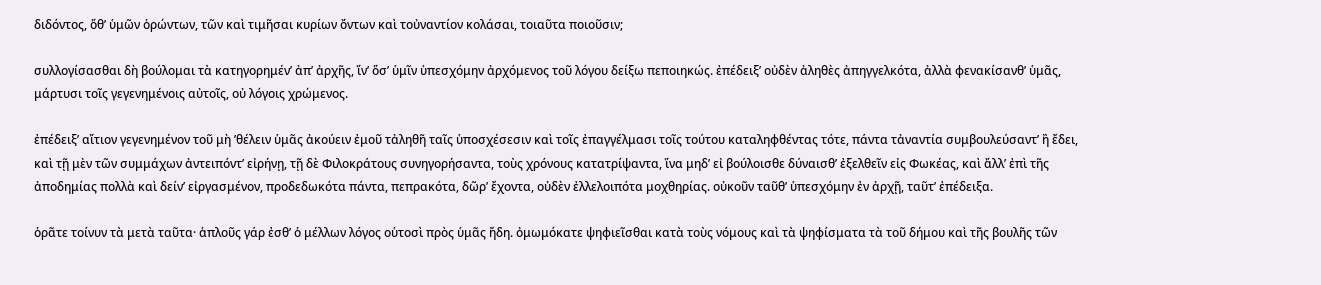διδόντος, ὅθʼ ὑμῶν ὁρώντων, τῶν καὶ τιμῆσαι κυρίων ὄντων καὶ τοὐναντίον κολάσαι, τοιαῦτα ποιοῦσιν;

συλλογίσασθαι δὴ βούλομαι τὰ κατηγορημένʼ ἀπʼ ἀρχῆς, ἵνʼ ὅσʼ ὑμῖν ὑπεσχόμην ἀρχόμενος τοῦ λόγου δείξω πεποιηκώς. ἐπέδειξʼ οὐδὲν ἀληθὲς ἀπηγγελκότα, ἀλλὰ φενακίσανθʼ ὑμᾶς, μάρτυσι τοῖς γεγενημένοις αὐτοῖς, οὐ λόγοις χρώμενος.

ἐπέδειξʼ αἴτιον γεγενημένον τοῦ μὴ ʼθέλειν ὑμᾶς ἀκούειν ἐμοῦ τἀληθῆ ταῖς ὑποσχέσεσιν καὶ τοῖς ἐπαγγέλμασι τοῖς τούτου καταληφθέντας τότε, πάντα τἀναντία συμβουλεύσαντʼ ἢ ἔδει, καὶ τῇ μὲν τῶν συμμάχων ἀντειπόντʼ εἰρήνῃ, τῇ δὲ Φιλοκράτους συνηγορήσαντα, τοὺς χρόνους κατατρίψαντα, ἵνα μηδʼ εἰ βούλοισθε δύναισθʼ ἐξελθεῖν εἰς Φωκέας, καὶ ἄλλʼ ἐπὶ τῆς ἀποδημίας πολλὰ καὶ δείνʼ εἰργασμένον, προδεδωκότα πάντα, πεπρακότα, δῶρʼ ἔχοντα, οὐδὲν ἐλλελοιπότα μοχθηρίας. οὐκοῦν ταῦθʼ ὑπεσχόμην ἐν ἀρχῇ, ταῦτʼ ἐπέδειξα.

ὁρᾶτε τοίνυν τὰ μετὰ ταῦτα· ἁπλοῦς γάρ ἐσθʼ ὁ μέλλων λόγος οὑτοσὶ πρὸς ὑμᾶς ἤδη. ὀμωμόκατε ψηφιεῖσθαι κατὰ τοὺς νόμους καὶ τὰ ψηφίσματα τὰ τοῦ δήμου καὶ τῆς βουλῆς τῶν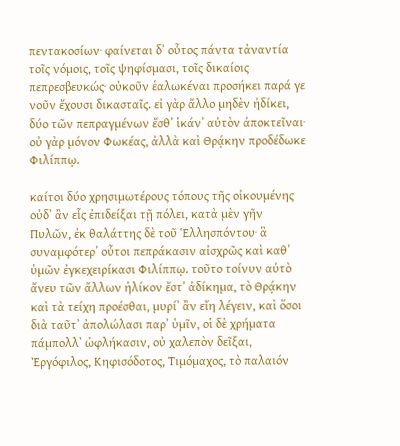πεντακοσίων· φαίνεται δʼ οὗτος πάντα τἀναντία τοῖς νόμοις, τοῖς ψηφίσμασι, τοῖς δικαίοις πεπρεσβευκώς· οὐκοῦν ἑαλωκέναι προσήκει παρά γε νοῦν ἔχουσι δικασταῖς. εἰ γὰρ ἄλλο μηδὲν ἠδίκει, δύο τῶν πεπραγμένων ἔσθʼ ἱκάνʼ αὐτὸν ἀποκτεῖναι· οὐ γὰρ μόνον Φωκέας, ἀλλὰ καὶ Θρᾴκην προδέδωκε Φιλίππῳ.

καίτοι δύο χρησιμωτέρους τόπους τῆς οἰκουμένης οὐδʼ ἂν εἷς ἐπιδείξαι τῇ πόλει, κατὰ μὲν γῆν Πυλῶν, ἐκ θαλάττης δὲ τοῦ Ἑλλησπόντου· ἃ συναμφότερʼ οὗτοι πεπράκασιν αἰσχρῶς καὶ καθʼ ὑμῶν ἐγκεχειρίκασι Φιλίππῳ. τοῦτο τοίνυν αὐτὸ ἄνευ τῶν ἄλλων ἡλίκον ἔστʼ ἀδίκημα, τὸ Θρᾴκην καὶ τὰ τείχη προέσθαι, μυρίʼ ἂν εἴη λέγειν, καὶ ὅσοι διὰ ταῦτʼ ἀπολώλασι παρʼ ὑμῖν, οἱ δὲ χρήματα πάμπολλʼ ὠφλήκασιν, οὐ χαλεπὸν δεῖξαι, Ἐργόφιλος, Κηφισόδοτος, Τιμόμαχος, τὸ παλαιόν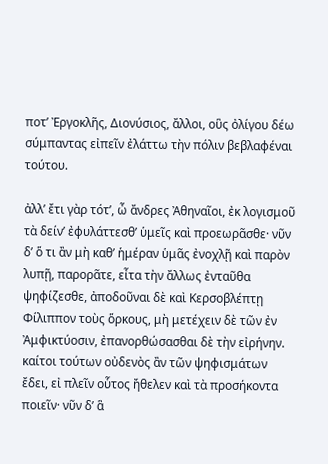ποτʼ Ἐργοκλῆς, Διονύσιος, ἄλλοι, οὓς ὀλίγου δέω σύμπαντας εἰπεῖν ἐλάττω τὴν πόλιν βεβλαφέναι τούτου.

ἀλλʼ ἔτι γὰρ τότʼ, ὦ ἄνδρες Ἀθηναῖοι, ἐκ λογισμοῦ τὰ δείνʼ ἐφυλάττεσθʼ ὑμεῖς καὶ προεωρᾶσθε· νῦν δʼ ὅ τι ἂν μὴ καθʼ ἡμέραν ὑμᾶς ἐνοχλῇ καὶ παρὸν λυπῇ, παρορᾶτε, εἶτα τὴν ἄλλως ἐνταῦθα ψηφίζεσθε, ἀποδοῦναι δὲ καὶ Κερσοβλέπτῃ Φίλιππον τοὺς ὅρκους, μὴ μετέχειν δὲ τῶν ἐν Ἀμφικτύοσιν, ἐπανορθώσασθαι δὲ τὴν εἰρήνην. καίτοι τούτων οὐδενὸς ἂν τῶν ψηφισμάτων ἔδει, εἰ πλεῖν οὗτος ἤθελεν καὶ τὰ προσήκοντα ποιεῖν· νῦν δʼ ἃ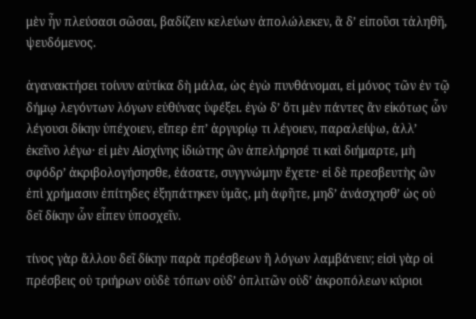μὲν ἦν πλεύσασι σῶσαι, βαδίζειν κελεύων ἀπολώλεκεν, ἃ δʼ εἰποῦσι τἀληθῆ, ψευδόμενος.

ἀγανακτήσει τοίνυν αὐτίκα δὴ μάλα, ὡς ἐγὼ πυνθάνομαι, εἰ μόνος τῶν ἐν τῷ δήμῳ λεγόντων λόγων εὐθύνας ὑφέξει. ἐγὼ δʼ ὅτι μὲν πάντες ἂν εἰκότως ὧν λέγουσι δίκην ὑπέχοιεν, εἴπερ ἐπʼ ἀργυρίῳ τι λέγοιεν, παραλείψω, ἀλλʼ ἐκεῖνο λέγω· εἰ μὲν Αἰσχίνης ἰδιώτης ὢν ἀπελήρησέ τι καὶ διήμαρτε, μὴ σφόδρʼ ἀκριβολογήσησθε, ἐάσατε, συγγνώμην ἔχετε· εἰ δὲ πρεσβευτὴς ὢν ἐπὶ χρήμασιν ἐπίτηδες ἐξηπάτηκεν ὑμᾶς, μὴ ἀφῆτε, μηδʼ ἀνάσχησθʼ ὡς οὐ δεῖ δίκην ὧν εἶπεν ὑποσχεῖν.

τίνος γὰρ ἄλλου δεῖ δίκην παρὰ πρέσβεων ἢ λόγων λαμβάνειν; εἰσὶ γὰρ οἱ πρέσβεις οὐ τριήρων οὐδὲ τόπων οὐδʼ ὁπλιτῶν οὐδʼ ἀκροπόλεων κύριοι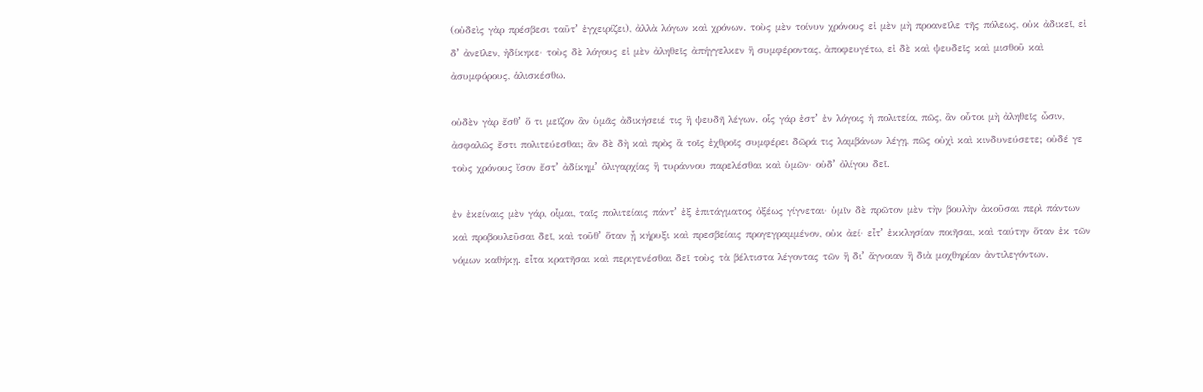(οὐδεὶς γὰρ πρέσβεσι ταῦτʼ ἐγχειρίζει), ἀλλὰ λόγων καὶ χρόνων. τοὺς μὲν τοίνυν χρόνους εἰ μὲν μὴ προανεῖλε τῆς πόλεως, οὐκ ἀδικεῖ, εἰ δʼ ἀνεῖλεν, ἠδίκηκε· τοὺς δὲ λόγους εἰ μὲν ἀληθεῖς ἀπήγγελκεν ἢ συμφέροντας, ἀποφευγέτω, εἰ δὲ καὶ ψευδεῖς καὶ μισθοῦ καὶ ἀσυμφόρους, ἁλισκέσθω.

οὐδὲν γὰρ ἔσθʼ ὅ τι μεῖζον ἂν ὑμᾶς ἀδικήσειέ τις ἢ ψευδῆ λέγων. οἷς γάρ ἐστʼ ἐν λόγοις ἡ πολιτεία, πῶς, ἂν οὗτοι μὴ ἀληθεῖς ὦσιν, ἀσφαλῶς ἔστι πολιτεύεσθαι; ἂν δὲ δὴ καὶ πρὸς ἃ τοῖς ἐχθροῖς συμφέρει δῶρά τις λαμβάνων λέγῃ, πῶς οὐχὶ καὶ κινδυνεύσετε; οὐδέ γε τοὺς χρόνους ἴσον ἔστʼ ἀδίκημʼ ὀλιγαρχίας ἢ τυράννου παρελέσθαι καὶ ὑμῶν· οὐδʼ ὀλίγου δεῖ.

ἐν ἐκείναις μὲν γάρ, οἶμαι, ταῖς πολιτείαις πάντʼ ἐξ ἐπιτάγματος ὀξέως γίγνεται· ὑμῖν δὲ πρῶτον μὲν τὴν βουλὴν ἀκοῦσαι περὶ πάντων καὶ προβουλεῦσαι δεῖ, καὶ τοῦθʼ ὅταν ᾖ κήρυξι καὶ πρεσβείαις προγεγραμμένον, οὐκ ἀεί· εἶτʼ ἐκκλησίαν ποιῆσαι, καὶ ταύτην ὅταν ἐκ τῶν νόμων καθήκῃ. εἶτα κρατῆσαι καὶ περιγενέσθαι δεῖ τοὺς τὰ βέλτιστα λέγοντας τῶν ἢ διʼ ἄγνοιαν ἢ διὰ μοχθηρίαν ἀντιλεγόντων.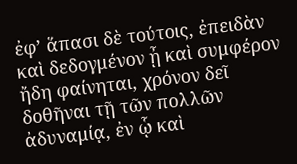ἐφʼ ἅπασι δὲ τούτοις, ἐπειδὰν καὶ δεδογμένον ᾖ καὶ συμφέρον ἤδη φαίνηται, χρόνον δεῖ δοθῆναι τῇ τῶν πολλῶν ἀδυναμίᾳ, ἐν ᾧ καὶ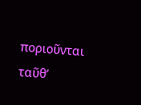ποριοῦνται ταῦθʼ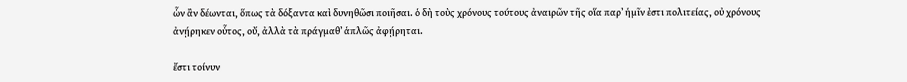ὧν ἂν δέωνται, ὅπως τὰ δόξαντα καὶ δυνηθῶσι ποιῆσαι. ὁ δὴ τοὺς χρόνους τούτους ἀναιρῶν τῆς οἵα παρʼ ἡμῖν ἐστι πολιτείας, οὐ χρόνους ἀνῄρηκεν οὗτος, οὔ, ἀλλὰ τὰ πράγμαθʼ ἁπλῶς ἀφῄρηται.

ἔστι τοίνυν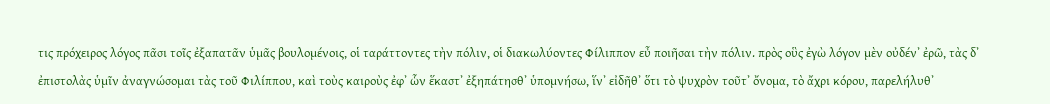τις πρόχειρος λόγος πᾶσι τοῖς ἐξαπατᾶν ὑμᾶς βουλομένοις, οἱ ταράττοντες τὴν πόλιν, οἱ διακωλύοντες Φίλιππον εὖ ποιῆσαι τὴν πόλιν. πρὸς οὓς ἐγὼ λόγον μὲν οὐδένʼ ἐρῶ, τὰς δʼ ἐπιστολὰς ὑμῖν ἀναγνώσομαι τὰς τοῦ Φιλίππου, καὶ τοὺς καιροὺς ἐφʼ ὧν ἕκαστʼ ἐξηπάτησθʼ ὑπομνήσω, ἵνʼ εἰδῆθʼ ὅτι τὸ ψυχρὸν τοῦτʼ ὄνομα, τὸ ἄχρι κόρου, παρελήλυθʼ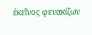ἐκεῖνος φενακίζων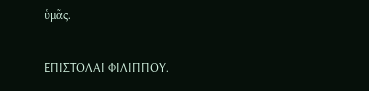ὑμᾶς.

ΕΠΙΣΤΟΛΑΙ ΦΙΛΙΠΠΟΥ.